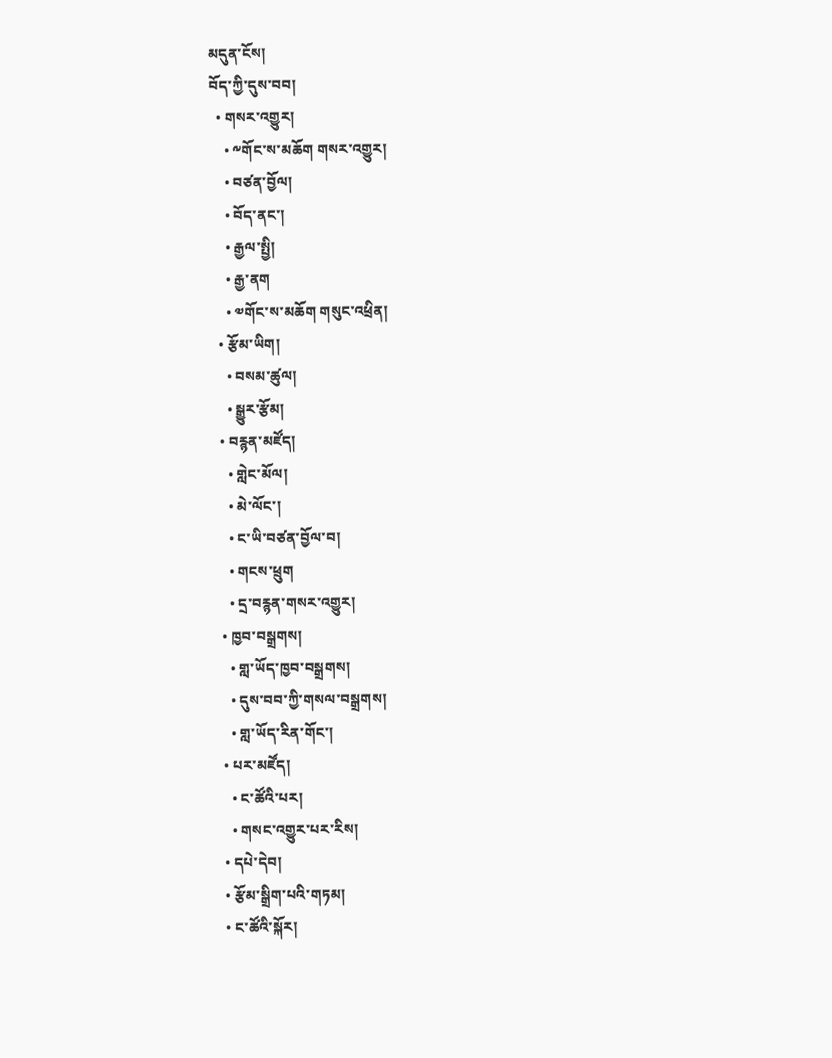མདུན་ངོས།
བོད་ཀྱི་དུས་བབ།
  • གསར་འགྱུར།
    • ༸གོང་ས་མཆོག གསར་འགྱུར།
    • བཙན་བྱོལ།
    • བོད་ནང་།
    • རྒྱལ་སྤྱི།
    • རྒྱ་ནག
    • ༧གོང་ས་མཆོག གསུང་འཕྲིན།
  • རྩོམ་ཡིག།
    • བསམ་ཚུལ།
    • སྒྱུར་རྩོམ།
  • བརྙན་མཛོད།
    • གླེང་མོལ།
    • མེ་ལོང་།
    • ང་ཡི་བཙན་བྱོལ་བ།
    • གངས་ཕྲུག
    • དྲ་བརྙན་གསར་འགྱུར།
  • ཁྱབ་བསྒྲགས།
    • གླ་ཡོད་ཁྱབ་བསྒྲགས།
    • དུས་བབ་ཀྱི་གསལ་བསྒྲགས།
    • གླ་ཡོད་རིན་གོང་།
  • པར་མཛོད།
    • ང་ཚོའི་པར།
    • གསང་འགྱུར་པར་རིས།
  • དཔེ་དེབ།
  • རྩོམ་སྒྲིག་པའི་གཏམ།
  • ང་ཚོའི་སྐོར།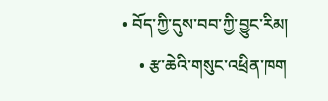• བོད་ཀྱི་དུས་བབ་ཀྱི་བྱུང་རིམ།
    • རྩ་ཆེའི་གསུང་འཕྲིན་ཁག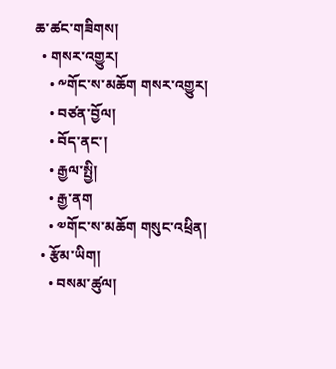ཆ་ཚང་གཟིགས།
  • གསར་འགྱུར།
    • ༸གོང་ས་མཆོག གསར་འགྱུར།
    • བཙན་བྱོལ།
    • བོད་ནང་།
    • རྒྱལ་སྤྱི།
    • རྒྱ་ནག
    • ༧གོང་ས་མཆོག གསུང་འཕྲིན།
  • རྩོམ་ཡིག།
    • བསམ་ཚུལ།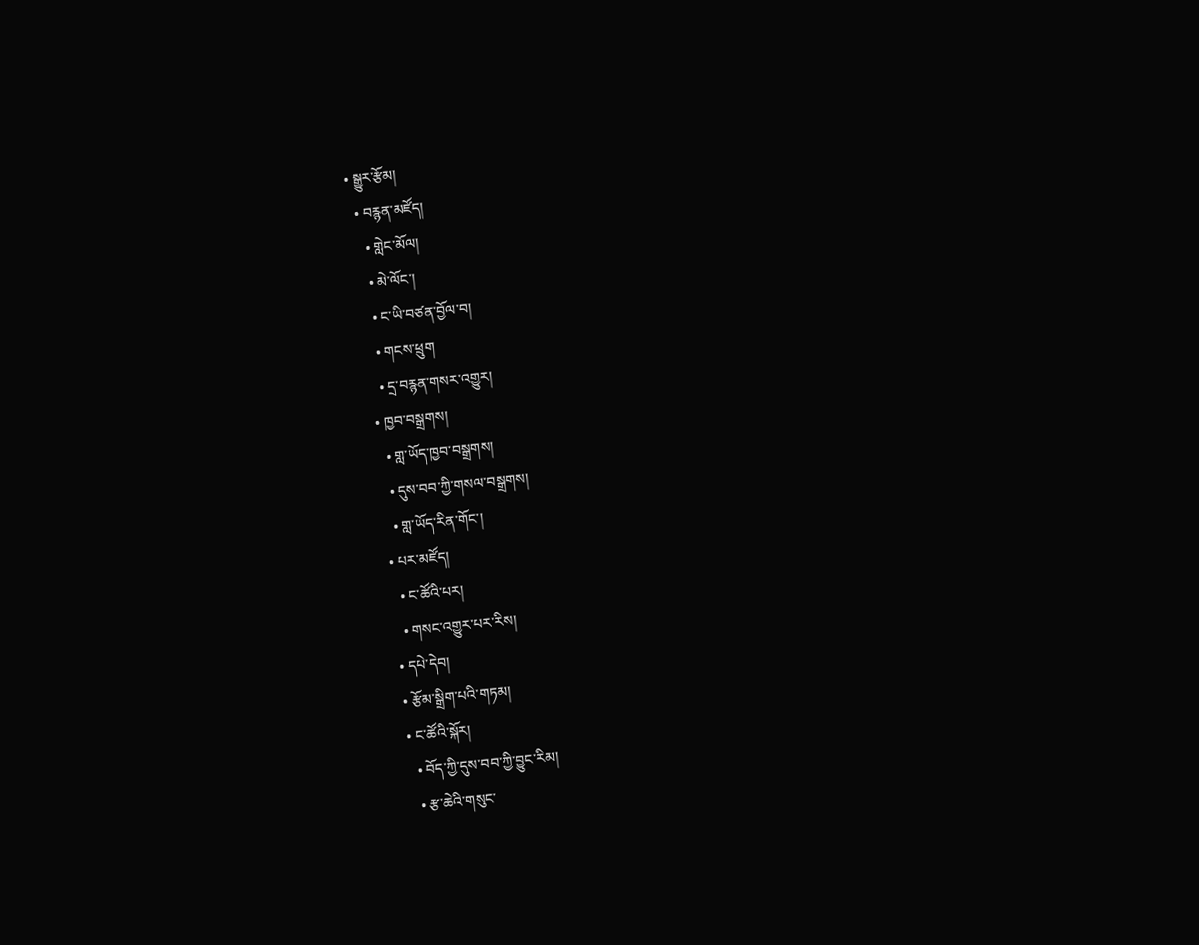• སྒྱུར་རྩོམ།
  • བརྙན་མཛོད།
    • གླེང་མོལ།
    • མེ་ལོང་།
    • ང་ཡི་བཙན་བྱོལ་བ།
    • གངས་ཕྲུག
    • དྲ་བརྙན་གསར་འགྱུར།
  • ཁྱབ་བསྒྲགས།
    • གླ་ཡོད་ཁྱབ་བསྒྲགས།
    • དུས་བབ་ཀྱི་གསལ་བསྒྲགས།
    • གླ་ཡོད་རིན་གོང་།
  • པར་མཛོད།
    • ང་ཚོའི་པར།
    • གསང་འགྱུར་པར་རིས།
  • དཔེ་དེབ།
  • རྩོམ་སྒྲིག་པའི་གཏམ།
  • ང་ཚོའི་སྐོར།
    • བོད་ཀྱི་དུས་བབ་ཀྱི་བྱུང་རིམ།
    • རྩ་ཆེའི་གསུང་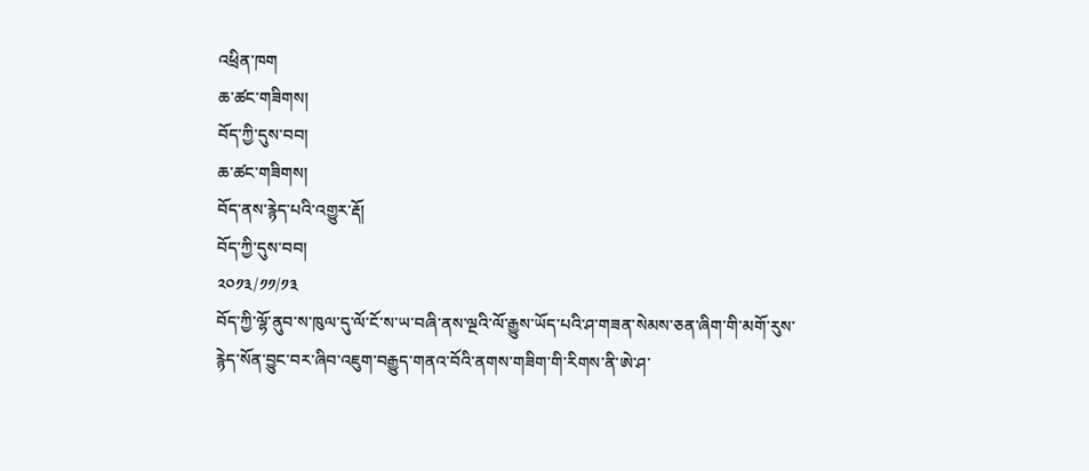འཕྲིན་ཁག
ཆ་ཚང་གཟིགས།
བོད་ཀྱི་དུས་བབ།
ཆ་ཚང་གཟིགས།
བོད་ནས་རྙེད་པའི་འགྱུར་རྡོ།
བོད་ཀྱི་དུས་བབ།
༢༠༡༣/༡༡/༡༣
བོད་ཀྱི་ལྷོ་ནུབ་ས་ཁུལ་དུ་ལོ་ངོ་ས་ཡ་བཞི་ནས་ལྔའི་ལོ་རྒྱུས་ཡོད་པའི་ཤ་གཟན་སེམས་ཅན་ཞིག་གི་མགོ་རུས་རྙེད་སོན་བྱུང་བར་ཞིབ་འཇུག་བརྒྱུད་གནའ་བོའི་ནགས་གཟིག་གི་རིགས་ནི་ཨེ་ཤ་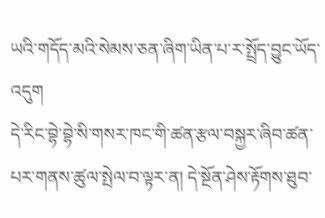ཡའི་གདོད་མའི་སེམས་ཅན་ཞིག་ཡིན་པ་ར་སྤྲོད་བྱུང་ཡོད་འདུག
དེ་རིང་བྷེ་བྷེ་སི་གསར་ཁང་གི་ཚན་རྩལ་བསྐྱར་ཞིབ་ཚན་པར་གནས་ཚུལ་སྤེལ་བ་ལྟར་ན། དེ་སྔོན་ཤེས་རྟོགས་ཐུབ་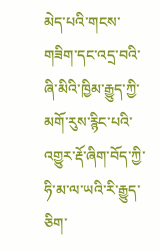མེད་པའི་གངས་གཟིག་དང་འདྲ་བའི་ཞི་མིའི་ཁྱིམ་རྒྱུད་ཀྱི་མགོ་རུས་རྙིང་པའི་འགྱུར་རྡོ་ཞིག་བོད་ཀྱི་ཧི་མ་ལ་ཡའི་རི་རྒྱུད་ཅིག་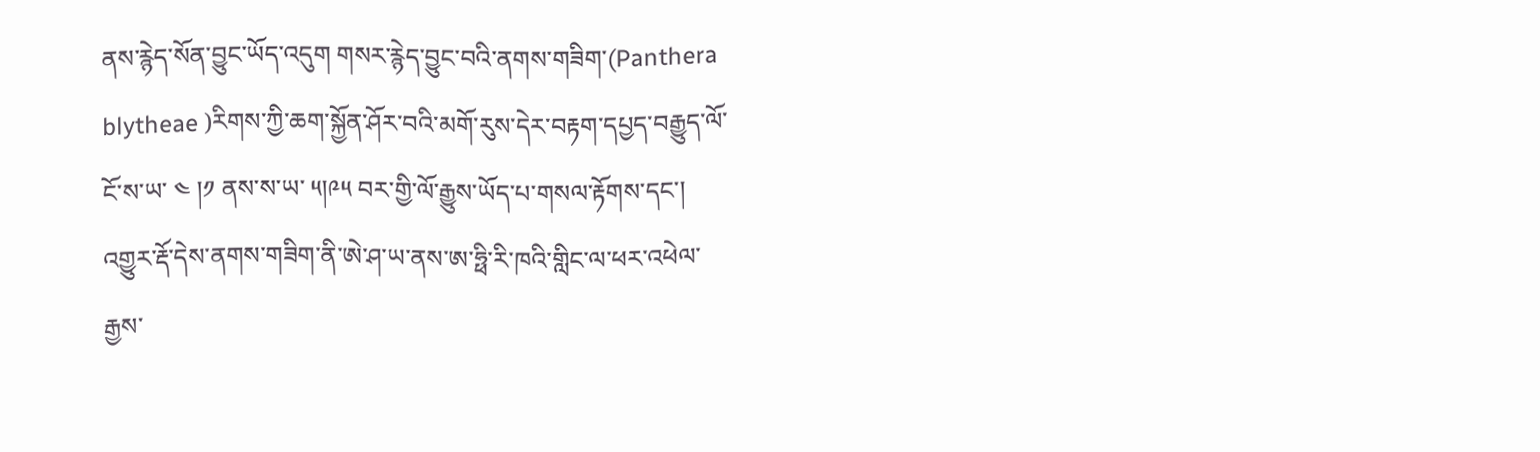ནས་རྙེད་སོན་བྱུང་ཡོད་འདུག གསར་རྙེད་བྱུང་བའི་ནགས་གཟིག་(Panthera blytheae )རིགས་ཀྱི་ཆག་སྐྱོན་ཤོར་བའི་མགོ་རུས་དེར་བརྟག་དཔྱད་བརྒྱུད་ལོ་ངོ་ས་ཡ་ ༤ །༡ ནས་ས་ཡ་ ༥།༩༥ བར་གྱི་ལོ་རྒྱུས་ཡོད་པ་གསལ་རྟོགས་དང་། འགྱུར་རྡོ་དེས་ནགས་གཟིག་ནི་ཨེ་ཤ་ཡ་ནས་ཨ་ཧྥི་རི་ཁའི་གླིང་ལ་ཕར་འཕེལ་རྒྱས་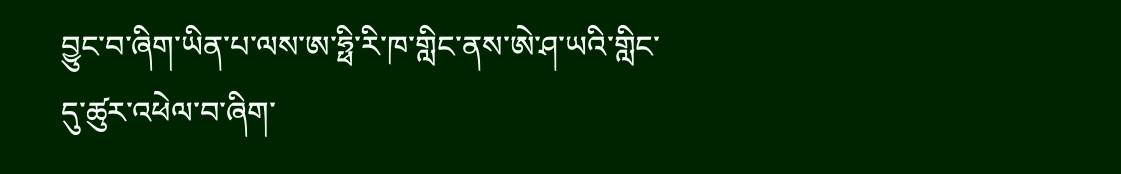བྱུང་བ་ཞིག་ཡིན་པ་ལས་ཨ་ཧྥི་རི་ཁ་གླིང་ནས་ཨེ་ཤ་ཡའི་གླིང་དུ་ཚུར་འཕེལ་བ་ཞིག་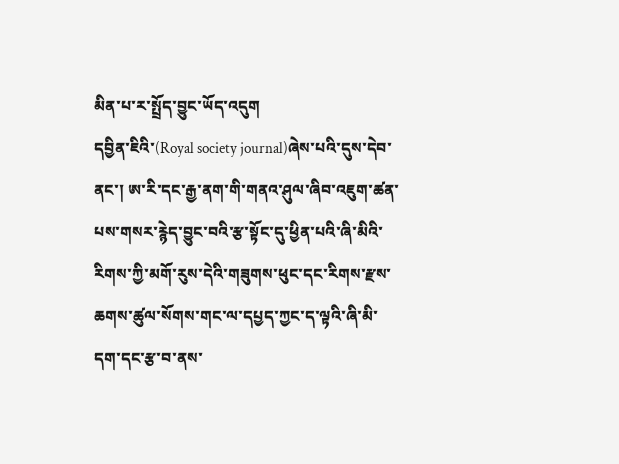མིན་པ་ར་སྤྲོད་བྱུང་ཡོད་འདུག
དབྱིན་ཇིའི་(Royal society journal)ཞེས་པའི་དུས་དེབ་ནང་། ཨ་རི་དང་རྒྱ་ནག་གི་གནའ་ཤུལ་ཞིབ་འཇུག་ཚན་པས་གསར་རྙེད་བྱུང་བའི་རྩ་སྟོང་དུ་ཕྱིན་པའི་ཞི་མིའི་རིགས་ཀྱི་མགོ་རུས་དེའི་གཟུགས་ཕུང་དང་རིགས་རྫས་ཆགས་ཚུལ་སོགས་གང་ལ་དཔྱད་ཀྱང་ད་ལྟའི་ཞི་མི་དག་དང་རྩ་བ་ནས་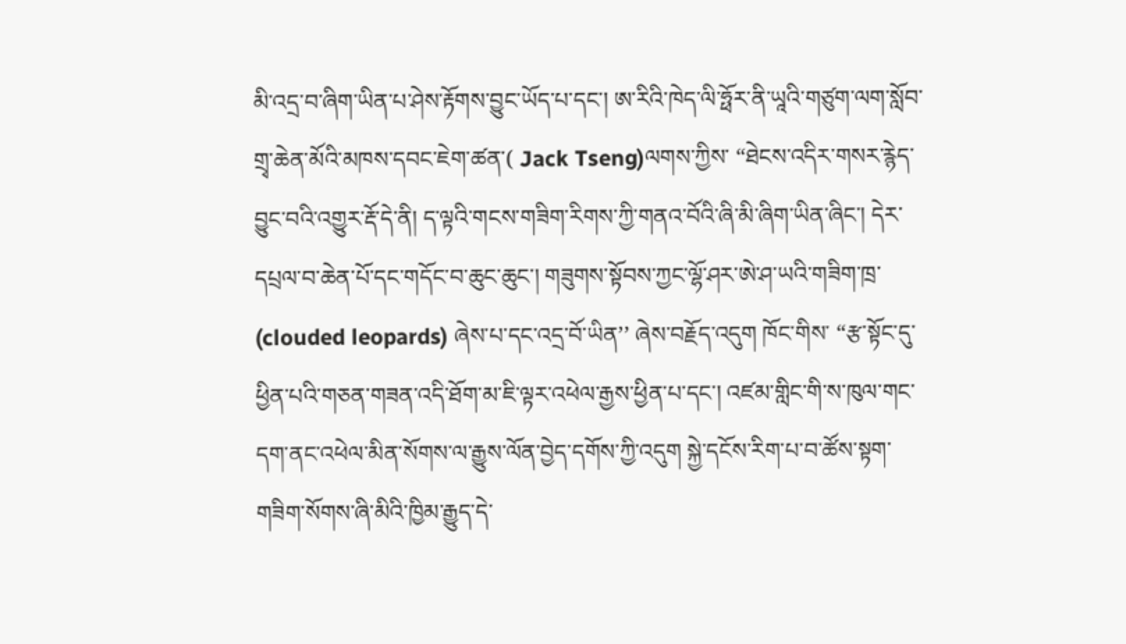མི་འདྲ་བ་ཞིག་ཡིན་པ་ཤེས་རྟོགས་བྱུང་ཡོད་པ་དང་། ཨ་རིའི་ཁེད་ལི་ཧྥོར་ནི་ཡཱའི་གཙུག་ལག་སློབ་གྲྭ་ཆེན་མོའི་མཁས་དབང་ཇེག་ཚན་( Jack Tseng)ལགས་ཀྱིས་ “ཐེངས་འདིར་གསར་རྙེད་བྱུང་བའི་འགྱུར་རྡོ་དེ་ནི། ད་ལྟའི་གངས་གཟིག་རིགས་ཀྱི་གནའ་བོའི་ཞི་མི་ཞིག་ཡིན་ཞིང་། དེར་དཔྲལ་བ་ཆེན་པོ་དང་གདོང་བ་ཆུང་ཆུང་། གཟུགས་སྟོབས་ཀྱང་ལྷོ་ཤར་ཨེ་ཤ་ཡའི་གཟིག་ཁྲ་ (clouded leopards) ཞེས་པ་དང་འདྲ་བོ་ཡིན’’ ཞེས་བརྗོད་འདུག ཁོང་གིས་ “རྩ་སྟོང་དུ་ཕྱིན་པའི་གཅན་གཟན་འདི་ཐོག་མ་ཇི་ལྟར་འཕེལ་རྒྱས་ཕྱིན་པ་དང་། འཛམ་གླིང་གི་ས་ཁུལ་གང་དག་ནང་འཕེལ་མིན་སོགས་ལ་རྒྱུས་ལོན་བྱེད་དགོས་ཀྱི་འདུག སྐྱེ་དངོས་རིག་པ་བ་ཚོས་སྟག་གཟིག་སོགས་ཞི་མིའི་ཁྱིམ་རྒྱུད་དེ་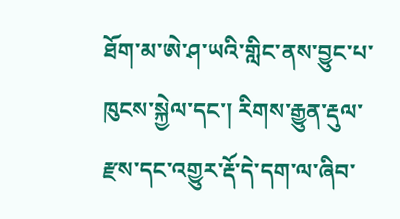ཐོག་མ་ཨེ་ཤ་ཡའི་གླིང་ནས་བྱུང་པ་ཁུངས་སྐྱེལ་དང་། རིགས་རྒྱུན་རྡུལ་རྫས་དང་འགྱུར་རྡོ་དེ་དག་ལ་ཞིབ་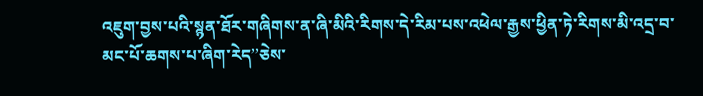འཇུག་བྱས་པའི་སྙན་ཐོར་གཞིགས་ན་ཞི་མིའི་རིགས་དེ་རིམ་པས་འཕེལ་རྒྱས་ཕྱིན་ཏེ་རིགས་མི་འདྲ་བ་མང་པོ་ཆགས་པ་ཞིག་རེད’’ཅེས་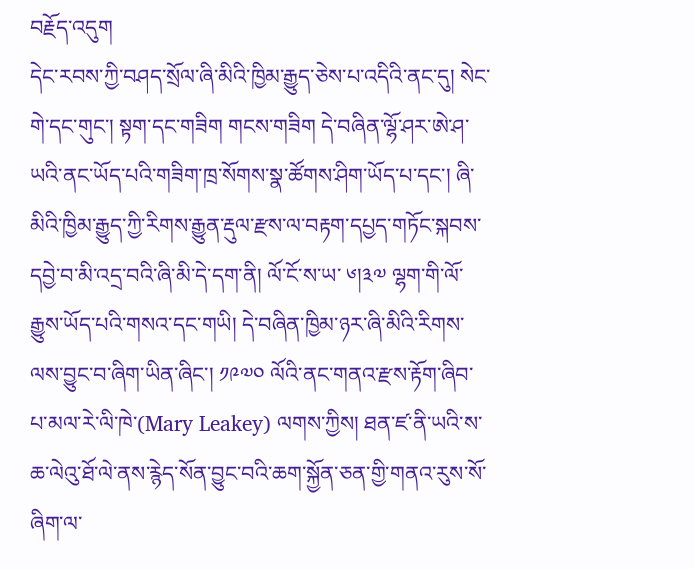བརྗོད་འདུག
དེང་རབས་ཀྱི་བཤད་སྲོལ་ཞི་མིའི་ཁྱིམ་རྒྱུད་ཅེས་པ་འདིའི་ནང་དུ། སེང་གེ་དང་གུང་། སྟག་དང་གཟིག གངས་གཟིག དེ་བཞིན་ལྷོ་ཤར་ཨེ་ཤ་ཡའི་ནང་ཡོད་པའི་གཟིག་ཁྲ་སོགས་སྣ་ཚོགས་ཤིག་ཡོད་པ་དང་། ཞི་མིའི་ཁྱིམ་རྒྱུད་ཀྱི་རིགས་རྒྱུན་རྡུལ་རྫས་ལ་བརྟག་དཔྱད་གཏོང་སྐབས་དབྱེ་བ་མི་འདྲ་བའི་ཞི་མི་དེ་དག་ནི། ལོ་ངོ་ས་ཡ་ ༦།༣༧ ལྷག་གི་ལོ་རྒྱུས་ཡོད་པའི་གསའ་དང་གཡི། དེ་བཞིན་ཁྱིམ་ཉར་ཞི་མིའི་རིགས་ལས་བྱུང་བ་ཞིག་ཡིན་ཞིང་། ༡༩༧༠ ལོའི་ནང་གནའ་རྫས་རྟོག་ཞིབ་པ་མལ་རེ་ལི་ཁེ་(Mary Leakey) ལགས་ཀྱིས། ཐན་ཛ་ནི་ཡའི་ས་ཆ་ལེའུ་ཐོ་ལེ་ནས་རྙེད་སོན་བྱུང་བའི་ཆག་སྐྱོན་ཅན་གྱི་གནའ་རུས་སོ་ཞིག་ལ་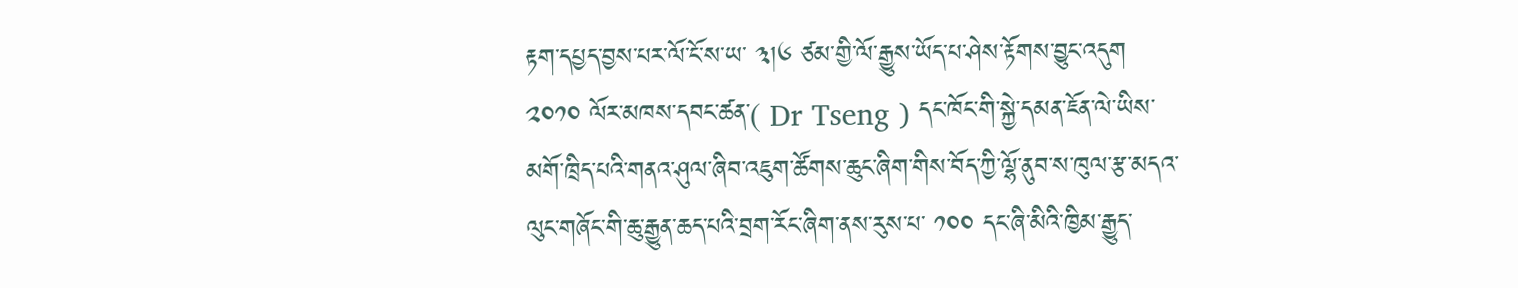རྟག་དཔྱད་བྱས་པར་ལོ་ངོ་ས་ཡ་ ༣།༦ ཙམ་གྱི་ལོ་རྒྱུས་ཡོད་པ་ཤེས་རྟོགས་བྱུང་འདུག
༢༠༡༠ ལོར་མཁས་དབང་ཚན་( Dr Tseng ) དང་ཁོང་གི་སྐྱེ་དམན་ཇོན་ལེ་ཡིས་མགོ་ཁྲིད་པའི་གནའ་ཤུལ་ཞིབ་འཇུག་ཚོགས་ཆུང་ཞིག་གིས་བོད་ཀྱི་ལྷོ་ནུབ་ས་ཁུལ་རྩ་མདའ་ལུང་གཞོང་གི་ཆུ་རྒྱུན་ཆད་པའི་བྲག་རོང་ཞིག་ནས་རུས་པ་ ༡༠༠ དང་ཞི་མིའི་ཁྱིམ་རྒྱུད་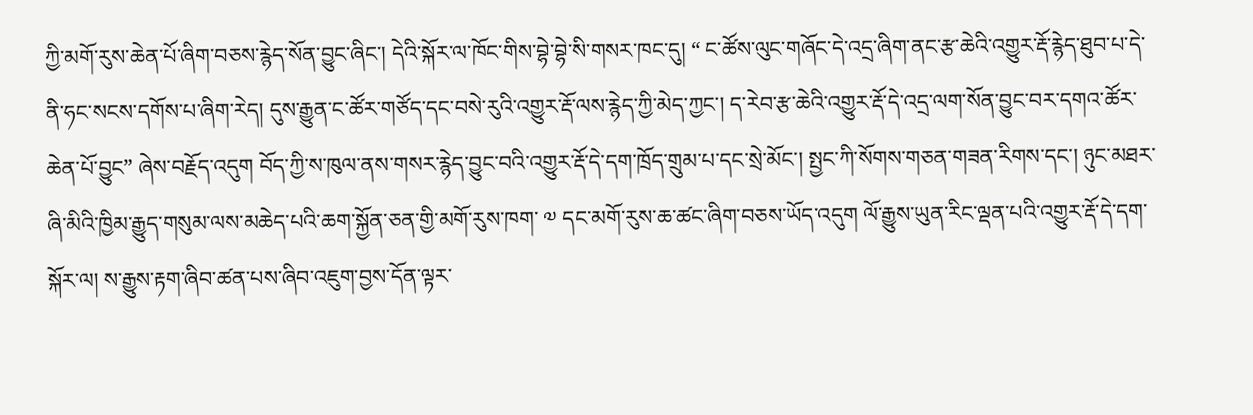ཀྱི་མགོ་རུས་ཆེན་པོ་ཞིག་བཅས་རྙེད་སོན་བྱུང་ཞིང་། དེའི་སྐོར་ལ་ཁོང་གིས་བྷེ་བྷེ་སི་གསར་ཁང་དུ། “ ང་ཚོས་ལུང་གཞོང་དེ་འདྲ་ཞིག་ནང་རྩ་ཆེའི་འགྱུར་རྡོ་རྙེད་ཐུབ་པ་དེ་ནི་ཧང་སངས་དགོས་པ་ཞིག་རེད། དུས་རྒྱུན་ང་ཚོར་གཙོད་དང་བསེ་རུའི་འགྱུར་རྡོ་ལས་རྙེད་ཀྱི་མེད་ཀྱང་། ད་རེབ་རྩ་ཆེའི་འགྱུར་རྡོ་དེ་འདྲ་ལག་སོན་བྱུང་བར་དགའ་ཚོར་ཆེན་པོ་བྱུང” ཞེས་བརྗོད་འདུག བོད་ཀྱི་ས་ཁུལ་ནས་གསར་རྙེད་བྱུང་བའི་འགྱུར་རྡོ་དེ་དག་ཁྲོད་གྲུམ་པ་དང་སྲེ་མོང་། སྤྱང་ཀི་སོགས་གཅན་གཟན་རིགས་དང་། ཉུང་མཐར་ཞི་མིའི་ཁྱིམ་རྒྱུད་གསུམ་ལས་མཆེད་པའི་ཆག་སྐྱོན་ཅན་གྱི་མགོ་རུས་ཁག་ ༧ དང་མགོ་རུས་ཆ་ཚང་ཞིག་བཅས་ཡོད་འདུག ལོ་རྒྱུས་ཡུན་རིང་ལྡན་པའི་འགྱུར་རྡོ་དེ་དག་སྐོར་ལ། ས་རྒྱུས་རྟག་ཞིབ་ཚན་པས་ཞིབ་འཇུག་བྱས་དོན་ལྟར་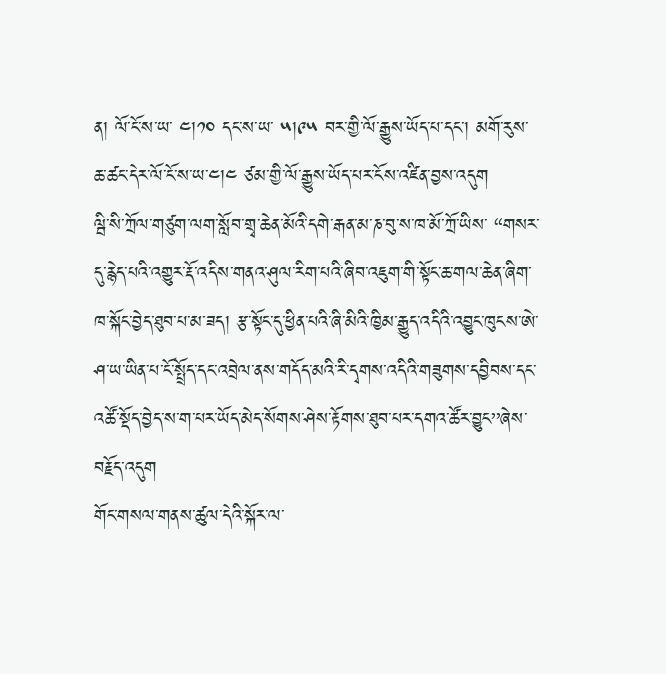ན། ལོ་ངོ་ས་ཡ་ ༤།༡༠ དང་ས་ཡ་ ༥།༩༥ བར་གྱི་ལོ་རྒྱུས་ཡོད་པ་དང་། མགོ་རུས་ཆ་ཚང་དེར་ལོ་ངོ་ས་ཡ་༤།༤ ཙམ་གྱི་ལོ་རྒྱུས་ཡོད་པར་ངོས་འཛིན་བྱས་འདུག
ལྦི་སི་ཀྲོལ་གཙུག་ལག་སློབ་གྲྭ་ཆེན་མོའི་དགེ་རྒན་མ་ཎ་བུ་ས་ཁ་མོ་ཀྲོ་ཡིས་ “གསར་དུ་རྙེད་པའི་འགྱུར་རྡོ་འདིས་གནའ་ཤུལ་རིག་པའི་ཞིབ་འཇུག་གི་སྟོང་ཆ་གལ་ཆེན་ཞིག་ཁ་སྐོང་བྱེད་ཐུབ་པ་མ་ཟད། རྩ་སྟོང་དུ་ཕྱིན་པའི་ཞི་མིའི་ཁྱིམ་རྒྱུད་འདིའི་འབྱུང་ཁུངས་ཨེ་ཤ་ཡ་ཡིན་པ་ངོ་སྤྲོད་དང་འབྲེལ་ནས་གདོད་མའི་རི་དྭགས་འདིའི་གཟུགས་དབྱིབས་དང་འཚོ་སྡོད་བྱེད་ས་ག་པར་ཡོད་མེད་སོགས་ཤེས་རྟོགས་ཐུབ་པར་དགའ་ཚོར་བྱུང’’ཞེས་བརྗོད་འདུག
གོང་གསལ་གནས་ཚུལ་དེའི་སྐོར་ལ་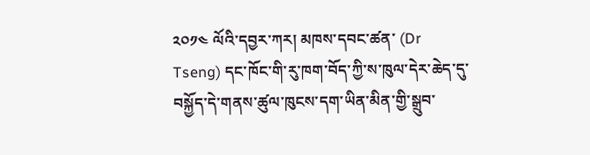༢༠༡༤ ལོའི་དབྱར་ཀར། མཁས་དབང་ཚན་ (Dr Tseng) དང་ཁོང་གི་རུ་ཁག་བོད་ཀྱི་ས་ཁུལ་དེར་ཆེད་དུ་བསྐྱོད་དེ་གནས་ཚུལ་ཁུངས་དག་ཡིན་མིན་གྱི་སྒྲུབ་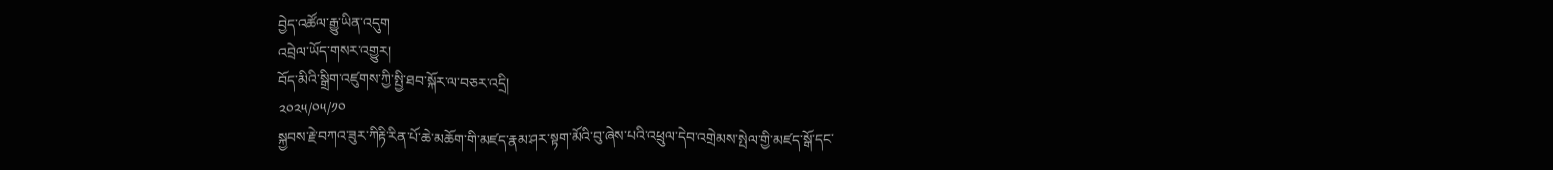བྱེད་འཚོལ་རྒྱུ་ཡིན་འདུག
འབྲེལ་ཡོད་གསར་འགྱུར།
བོད་མིའི་སྒྲིག་འཛུགས་ཀྱི་སྤྱི་ཐབ་སྐོར་ལ་བཅར་འདྲི།
༢༠༢༥/༠༥/༡༠
སྐྱབས་རྗེ་བཀའ་ཟུར་ཀིརྟི་རིན་པོ་ཆེ་མཆོག་གི་མཛད་རྣམ་ཤར་སྟག་མོའི་བུ་ཞེས་པའི་འཕྲུལ་དེབ་འགྲེམས་སྤེལ་གྱི་མཛད་སྒོ་དང་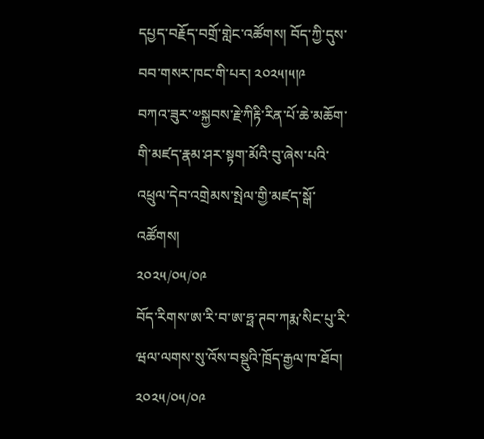དཔྱད་བརྗོད་བགྲོ་གླེང་འཚོགས། བོད་ཀྱི་དུས་བབ་གསར་ཁང་གི་པར། ༢༠༢༥།༥།༩
བཀའ་ཟུར་༧སྐྱབས་རྗེ་ཀིརྟི་རིན་པོ་ཆེ་མཆོག་གི་མཛད་རྣམ་ཤར་སྟག་མོའི་བུ་ཞེས་པའི་འཕྲུལ་དེབ་འགྲེམས་སྤེལ་གྱི་མཛད་སྒོ་འཚོགས།
༢༠༢༥/༠༥/༠༩
བོད་རིགས་ཨ་རི་བ་ཨ་ཧྥ་ཊབ་ཀརྨ་སིང་པུ་རི་ཝལ་ལགས་སུ་འོས་བསྡུའི་ཁྲོད་རྒྱལ་ཁ་ཐོབ།
༢༠༢༥/༠༥/༠༩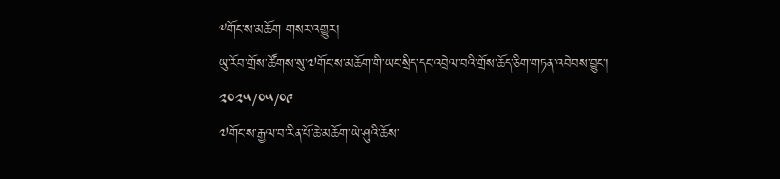༸གོང་ས་མཆོག གསར་འགྱུར།
ཡུ་རོབ་གྲོས་ཚོགས་སུ་༧གོང་ས་མཆོག་གི་ཡང་སྲིད་དང་འབྲེལ་བའི་གྲོས་ཆོད་ཅིག་གཏན་འབེབས་བྱུང་།
༢༠༢༥/༠༥/༠༩
༧གོང་ས་རྒྱལ་བ་རིན་པོ་ཆེ་མཆོག་ཡེ་ཤུའི་ཆོས་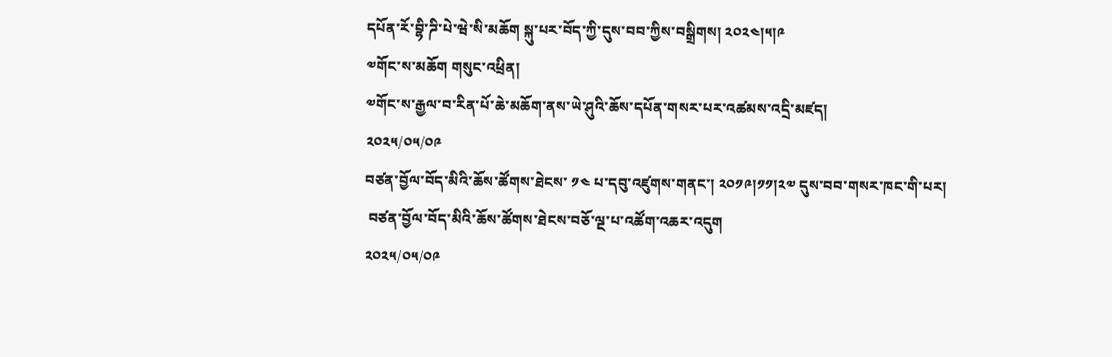དཔོན་རོ་བྷི་ཌི་པེ་ཝེ་སི་མཆོག སྐུ་པར་བོད་ཀྱི་དུས་བབ་ཀྱིས་བསྒྲིགས། ༢༠༢༤།༥།༩
༧གོང་ས་མཆོག གསུང་འཕྲིན།
༧གོང་ས་རྒྱལ་བ་རིན་པོ་ཆེ་མཆོག་ནས་ཡེ་ཤུའི་ཆོས་དཔོན་གསར་པར་འཚམས་འདྲི་མཛད།
༢༠༢༥/༠༥/༠༩
བཙན་བྱོལ་བོད་མིའི་ཆོས་ཚོགས་ཐེངས་ ༡༤ པ་དབུ་འཛུགས་གནང་། ༢༠༡༩།༡༡།༢༧ དུས་བབ་གསར་ཁང་གི་པར།
 བཙན་བྱོལ་བོད་མིའི་ཆོས་ཚོགས་ཐེངས་བཅོ་ལྔ་པ་འཚོག་འཆར་འདུག
༢༠༢༥/༠༥/༠༩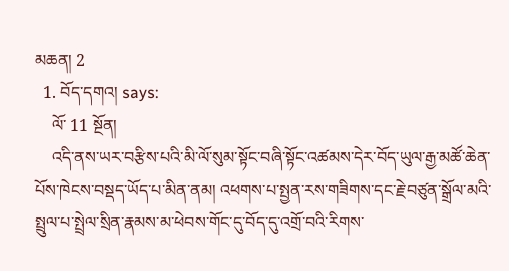མཆན། 2
  1. བོད་དགའ། says:
    ལོ་ 11 སྔོན།
    འདི་ནས་ཡར་བརྩིས་པའི་མི་ལོ་སུམ་སྟོང་བཞི་སྟོང་འཚམས་དེར་བོད་ཡུལ་རྒྱ་མཚོ་ཆེན་པོས་ཁེངས་བསྡད་ཡོད་པ་མིན་ནམ། འཕགས་པ་སྤྱན་རས་གཟིགས་དང་རྗེ་བཙུན་སྒྲོལ་མའི་སྤྲུལ་པ་སྤྲེལ་སྲིན་རྣམས་མ་ཕེབས་གོང་དུ་བོད་དུ་འགྲོ་བའི་རིགས་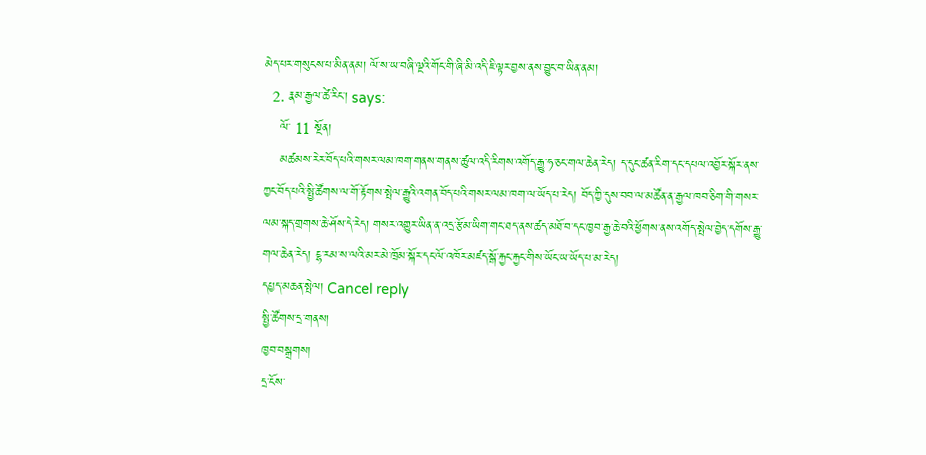མེད་པར་གསུངས་པ་མིན་ནམ། ལོ་ས་ཡ་བཞི་ལྔའི་གོང་གི་ཞི་མི་འདི་ཇི་ལྟར་བྱས་ནས་བྱུང་བ་ཡིན་ནམ།
  2. རྣམ་རྒྱལ་ཚེ་རིང་། says:
    ལོ་ 11 སྔོན།
    མཚམས་རེར་བོད་པའི་གསར་ལམ་ཁག་གནས་གནས་ཚུལ་འདི་རིགས་འགོད་རྒྱུ་ཧ་ཅང་གལ་ཆེན་རེད། ད་དུང་ཚན་རིག་དང་དཔལ་འབྱོར་སྐོར་ནས་ཀྱང་བོད་པའི་སྤྱི་ཚོགས་ལ་གོ་རྟོགས་སྤེལ་རྒྱུའི་འགན་བོད་པའི་གསར་ལམ་ཁག་ལ་ཡོད་པ་རེད། བོད་ཀྱི་དུས་བབ་ལ་མཚོན་ན་རྒྱལ་ཁབ་ཅིག་གི་གསར་ལམ་སྐད་གྲགས་ཆེ་ཤོས་དེ་རེད། གསར་འགྱུར་ཡིན་ན་འདྲ་རྩོམ་ཡིག་གང་ཐད་ནས་ཚད་མཐོ་བ་དང་ཁྱབ་རྒྱ་ཆེ་བའི་ཕྱོགས་ནས་འགོད་སྤེལ་བྱེད་དགོས་རྒྱུ་གལ་ཆེན་རེད། ངྷ་རམ་ས་ལའི་མར་མེ་ཁྲོམ་སྐོར་དང་ལོ་འཁོར་མཛད་སྒོ་རྐྱང་རྐྱང་གིས་ཡོང་ཡ་ཡོད་པ་མ་རེད།
དཔྱད་མཆན་སྤེལ། Cancel reply
སྤྱི་ཚོགས་དྲ་གནས།
ཁྱབ་བསྒྲགས།
དྲ་ངོས་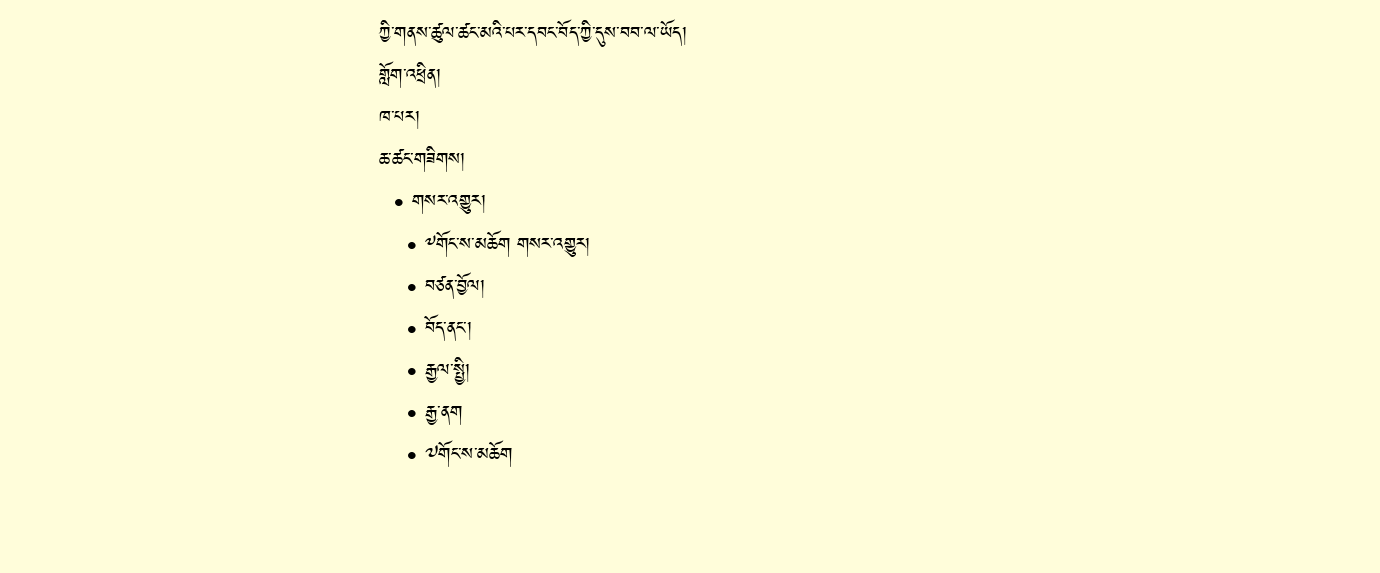ཀྱི་གནས་ཚུལ་ཚང་མའི་པར་དབང་བོད་ཀྱི་དུས་བབ་ལ་ཡོད།
གློག་འཕྲིན།
ཁ་པར།
ཆ་ཚང་གཟིགས།
  • གསར་འགྱུར།
    • ༸གོང་ས་མཆོག གསར་འགྱུར།
    • བཙན་བྱོལ།
    • བོད་ནང་།
    • རྒྱལ་སྤྱི།
    • རྒྱ་ནག
    • ༧གོང་ས་མཆོག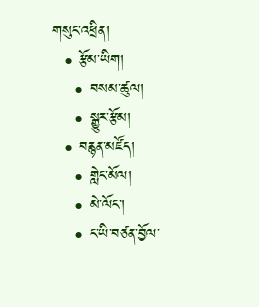གསུང་འཕྲིན།
  • རྩོམ་ཡིག།
    • བསམ་ཚུལ།
    • སྒྱུར་རྩོམ།
  • བརྙན་མཛོད།
    • གླེང་མོལ།
    • མེ་ལོང་།
    • ང་ཡི་བཙན་བྱོལ་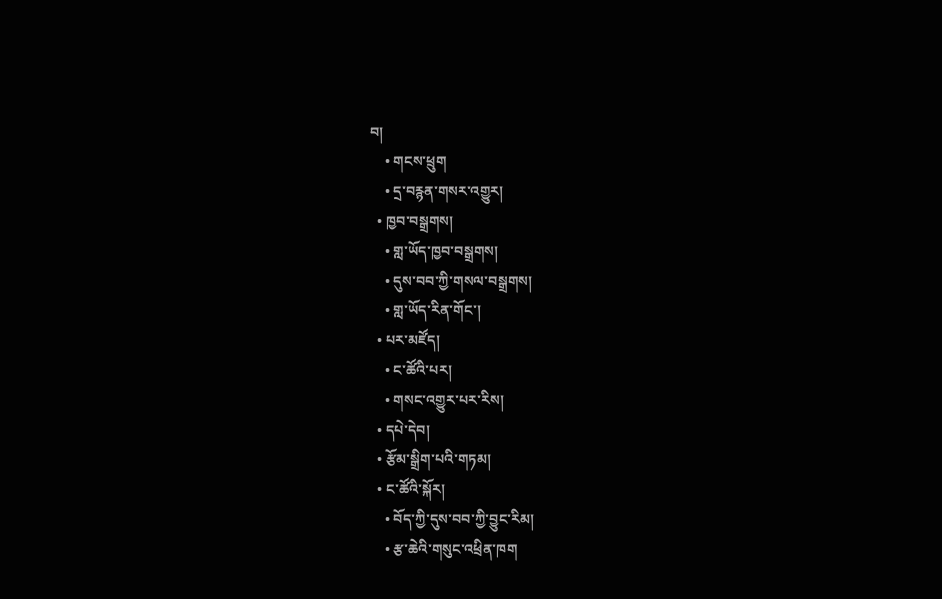བ།
    • གངས་ཕྲུག
    • དྲ་བརྙན་གསར་འགྱུར།
  • ཁྱབ་བསྒྲགས།
    • གླ་ཡོད་ཁྱབ་བསྒྲགས།
    • དུས་བབ་ཀྱི་གསལ་བསྒྲགས།
    • གླ་ཡོད་རིན་གོང་།
  • པར་མཛོད།
    • ང་ཚོའི་པར།
    • གསང་འགྱུར་པར་རིས།
  • དཔེ་དེབ།
  • རྩོམ་སྒྲིག་པའི་གཏམ།
  • ང་ཚོའི་སྐོར།
    • བོད་ཀྱི་དུས་བབ་ཀྱི་བྱུང་རིམ།
    • རྩ་ཆེའི་གསུང་འཕྲིན་ཁག